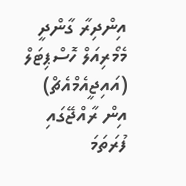އިންދިރާ ގާންދީ މެމޯރިއަލް ހޮސްޕިޓަލް (އައިޖީއެމްއެޗް) އިން ރާއްޖޭގައި ފުރަތަމަ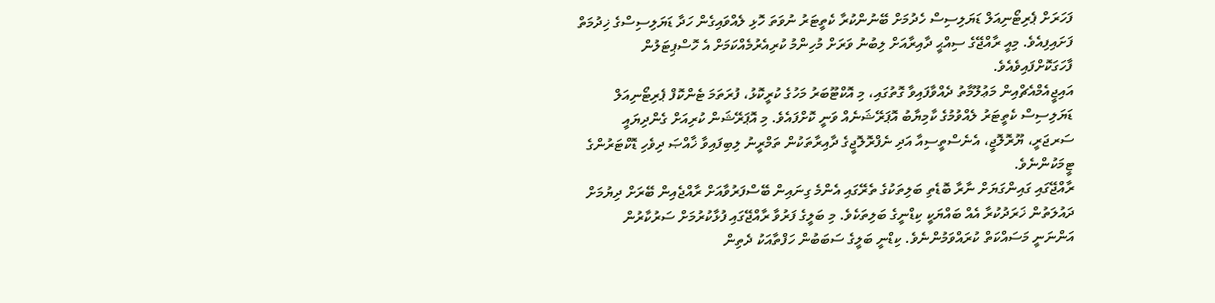ފަހަރަށް ޕެރިޓޯނިއަލް ޑަޔަލިސިސް ހެދުމަށް ބޭނުންކުރާ ކެތީޓަރު ނުވަތަ ހޮޅި ލެއްވައިގެން ހަދާ ޑަޔަލިސިސްގެ ޚިދުމަތް ފަށައިފިއެވެ. މިއީ ރާއްޖޭގެ ސިއްޙީ ދާއިރާއަށް ލިބުނު ވަރަށް މުހިންމު ކުރިއެރުމެއްކަމަށް އެ ހޮސްޕިޓަލުން ފާހަގަކޮށްފައިވެއެވެ.
އައިޖީއެމްއެޗްއިން މަޢުލޫމާތު ދެއްވާފައިވާ ގޮތުގައި، މި އޮކްޓޫބަރު މަހުގެ ކުރީކޮޅު، ފުރަތަމަ ޓެންކޮފް ޕެރިޓޯނިއަލް ޑަޔަލިސިސް ކެތީޓަރު ލެއްވުމުގެ ކާމިޔާބު އޮޕަރޭޝަނެއް ވަނީ ކޮށްފައެވެ. މި އޮޕަރޭޝަން ކުރިއަށް ގެންދިޔައީ ސަރޖަރީ، ޔޫރޮލޮޖީ، އެނެސްތީސިއާ އަދި ނެފްރޮލޮޖީގެ ދާއިރާތަކުން ތަމްރީނު ލިބިފައިވާ ޚާއްޞަ ދިވެހި ޑޮކްޓަރުންގެ ޓީމަކުންނެވެ.
ރާއްޖޭގައި ގައިންގަޔަށް ނާރާ ބޮޑެތި ބަލިތަކުގެ ތެރޭގައި އެންމެ ގިނައިން ބޭސްފަރުވާއަށް ރާއްޖެއިން ބޭރަށް ދިޔުމަށް ދައުލަތުން ޚަރަދުކުރާ އެއް ބައްޔަކީ ކިޑްނީގެ ބަލިތަކެވެ. މި ބަލީގެ ފަރުވާ ރާއްޖޭގައި ފުޅާކުރުމަށް ސަރުކާރުން އަންނަނީ މަސައްކަތް ކުރައްވަމުންނެވެ. ކިޑްނީ ބަލީގެ ސަބަބުން ހަފްތާއަކު ދެތިން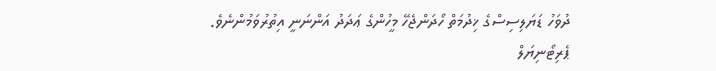ދުވަހު ޑަޔަލިސިސްގެ ޚިދުމަތް ހޯދަންޖެހޭ މީހުންގެ ޢަދަދު އަންނަނީ އިތުރުވަމުންނެވެ.
ޕެރިޓޯނިޔަލް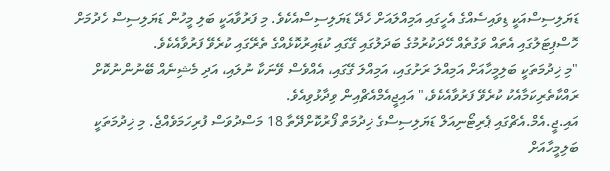ޑަޔަލިސިސްއަކީ ޑިވައިސެއްގެ އެހީގައި އަމިއްލައަށް ހެދޭ ޑަޔަލިސިސްއެކެވެ. މި ފަރުވާއަކީ ބަލި މީހުން ޑަޔަލިސިސް ހެދުމަށް ހޮސްޕިޓަލުގައި އެތައް ވަގުތެއް ހޭދަކުރުމުގެ ބަދަލުގައި ގޭގައި ކުޑައިރުކޮޅެއްގެ ތެރޭގައި ކުރެވޭ ފަރުވާއެކެވެ.
"މި ޚިދުމަތަކީ ބަލިމީހާއަށް އަމިއްލަ ރަށުގައި، އަމިއްލަ ގޭގައި، އެއްވެސް ވޭނަކާ ނުލައި، އަދި މެޝިނެއް ބޭނުންނުކޮށް ރައްކާތެރިކަމާއެކު ކުރެވޭ ފަރުވާއެކެވެ،" އައިޖީއެމްއެޗްއިން ވިދާޅުވިއެވެ.
އައި.ޖީ.އެމް.އެޗްގައި ޕެރިޓޯނިއަލް ޑަޔަލިސިސްގެ ޚިދުމަތް ފޯރުކޮށްދޭތާ 18 މަސްދުވަސް ފުރިހަމަވެއްޖެ. މި ޚިދުމަތަކީ ބަލިމީހާއަށް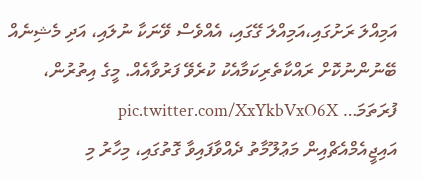އަމިއްލަ ރަށުގައި،އަމިއްލަ ގޭގައި، އެއްވެސް ވޭނަކާ ނުލައި، އަދި މެޝިނެއް ބޭނުންނުކޮށް ރައްކާތެރިކަމާއެކު ކުރެވޭ ފަރުވާއެއް. މީގެ އިތުރުން، ފުރަތަމަ… pic.twitter.com/XxYkbVxO6X
އައިޖީއެމްއެޗްއިން މަޢުލޫމާތު ދެއްވާފައިވާ ގޮތުގައި، މިހާރު މި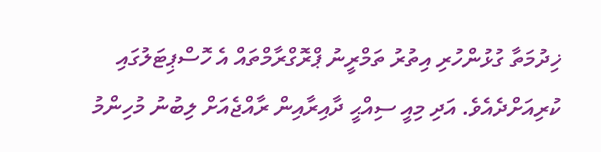ޚިދުމަތާ ގުޅުންހުރި އިތުރު ތަމްރީނު ޕްރޮގްރާމްތައް އެ ހޮސްޕިޓަލުގައި ކުރިއަށްދެއެވެ. އަދި މިއީ ސިއްޙީ ދާއިރާއިން ރާއްޖެއަށް ލިބުނު މުހިންމު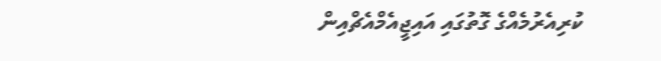ކުރިއެރުމެއްގެ ގޮތުގައި އައިޖީއެމްއެޗްއިން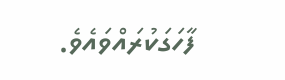ފާހަގަކުރައްވައެވެ.